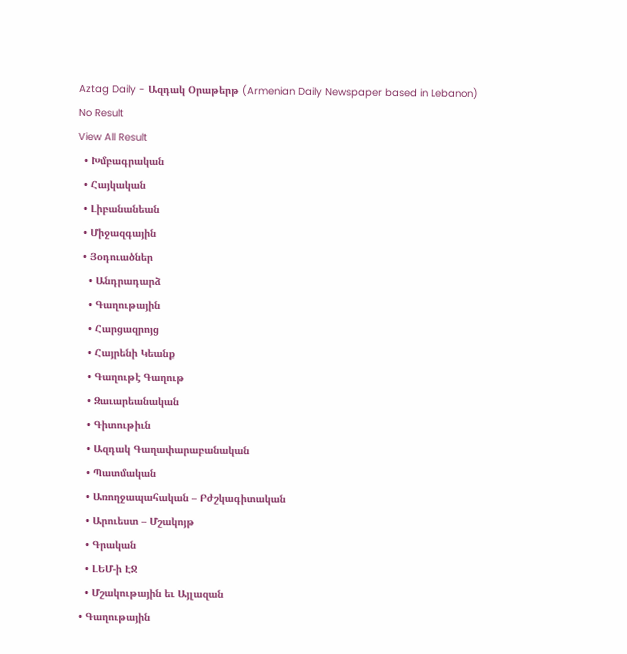Aztag Daily - Ազդակ Օրաթերթ (Armenian Daily Newspaper based in Lebanon)
No Result
View All Result
  • Խմբագրական
  • Հայկական
  • Լիբանանեան
  • Միջազգային
  • Յօդուածներ
    • Անդրադարձ
    • Գաղութային
    • Հարցազրոյց
    • Հայրենի Կեանք
    • Գաղութէ Գաղութ
    • Զաւարեանական
    • Գիտութիւն
    • Ազդակ Գաղափարաբանական
    • Պատմական
    • Առողջապահական – Բժշկագիտական
    • Արուեստ – Մշակոյթ
    • Գրական
    • ԼԵՄ-ի ԷՋ
    • Մշակութային եւ Այլազան
  • Գաղութային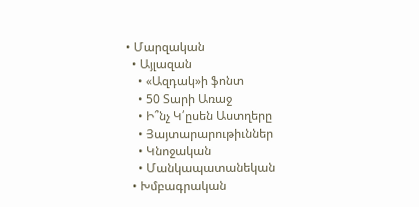• Մարզական
  • Այլազան
    • «Ազդակ»ի ֆոնտ
    • 50 Տարի Առաջ
    • Ի՞նչ Կ՛ըսեն Աստղերը
    • Յայտարարութիւններ
    • Կնոջական
    • Մանկապատանեկան
  • Խմբագրական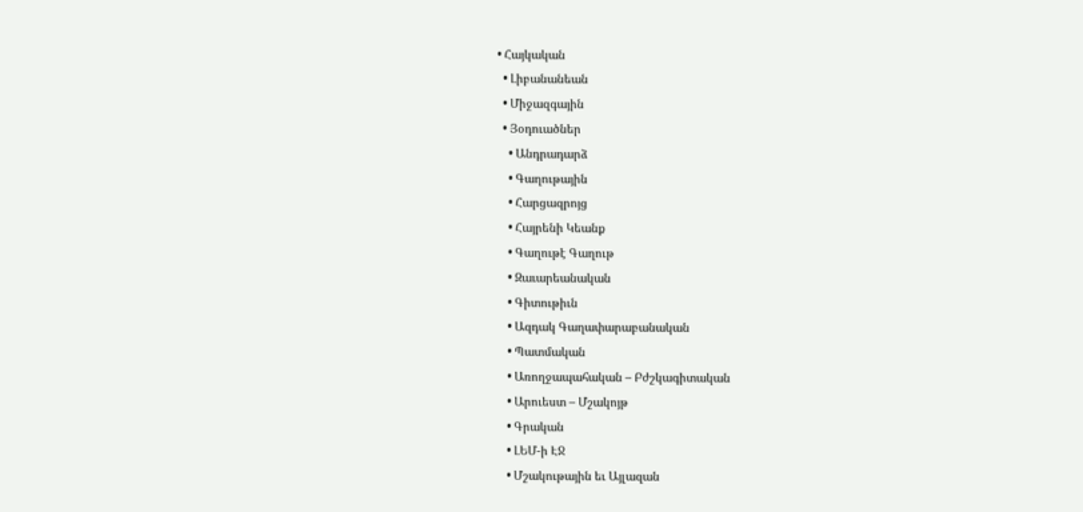• Հայկական
  • Լիբանանեան
  • Միջազգային
  • Յօդուածներ
    • Անդրադարձ
    • Գաղութային
    • Հարցազրոյց
    • Հայրենի Կեանք
    • Գաղութէ Գաղութ
    • Զաւարեանական
    • Գիտութիւն
    • Ազդակ Գաղափարաբանական
    • Պատմական
    • Առողջապահական – Բժշկագիտական
    • Արուեստ – Մշակոյթ
    • Գրական
    • ԼԵՄ-ի ԷՋ
    • Մշակութային եւ Այլազան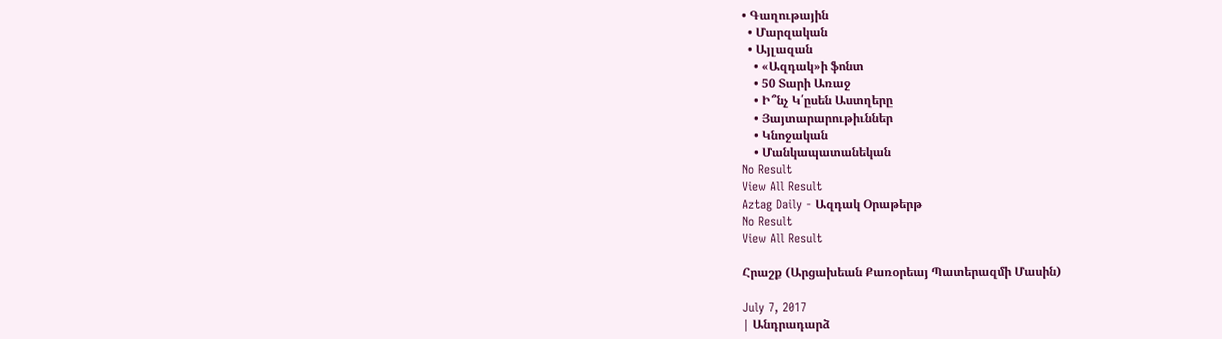• Գաղութային
  • Մարզական
  • Այլազան
    • «Ազդակ»ի ֆոնտ
    • 50 Տարի Առաջ
    • Ի՞նչ Կ՛ըսեն Աստղերը
    • Յայտարարութիւններ
    • Կնոջական
    • Մանկապատանեկան
No Result
View All Result
Aztag Daily - Ազդակ Օրաթերթ
No Result
View All Result

Հրաշք (Արցախեան Քառօրեայ Պատերազմի Մասին)

July 7, 2017
| Անդրադարձ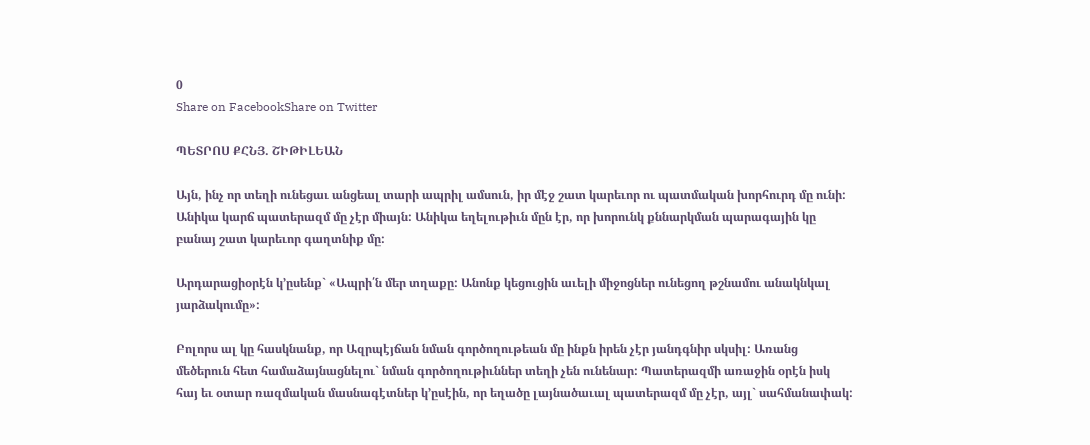0
Share on FacebookShare on Twitter

ՊԵՏՐՈՍ ՔՀՆՅ. ՇԻԹԻԼԵԱՆ

Այն, ինչ որ տեղի ունեցաւ անցեալ տարի ապրիլ ամսուն, իր մէջ շատ կարեւոր ու պատմական խորհուրդ մը ունի: Անիկա կարճ պատերազմ մը չէր միայն: Անիկա եղելութիւն մըն էր, որ խորունկ քննարկման պարագային կը բանայ շատ կարեւոր գաղտնիք մը:

Արդարացիօրէն կ’ըսենք` «Ապրի՛ն մեր տղաքը: Անոնք կեցուցին աւելի միջոցներ ունեցող թշնամու անակնկալ յարձակումը»:

Բոլորս ալ կը հասկնանք, որ Ազրպէյճան նման գործողութեան մը ինքն իրեն չէր յանդգնիր սկսիլ: Առանց մեծերուն հետ համաձայնացնելու` նման գործողութիւններ տեղի չեն ունենար: Պատերազմի առաջին օրէն իսկ հայ եւ օտար ռազմական մասնագէտներ կ’ըսէին, որ եղածը լայնածաւալ պատերազմ մը չէր, այլ` սահմանափակ: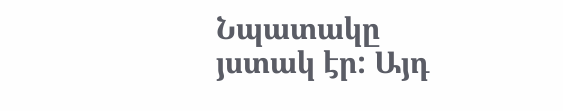Նպատակը յստակ էր: Այդ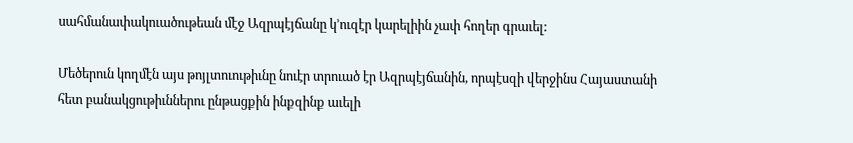սահմանափակուածութեան մէջ Ազրպէյճանը կ’ուզէր կարելիին չափ հողեր գրաւել:

Մեծերուն կողմէն այս թոյլտուութիւնը նուէր տրուած էր Ազրպէյճանին, որպէսզի վերջինս Հայաստանի հետ բանակցութիւններու ընթացքին ինքզինք աւելի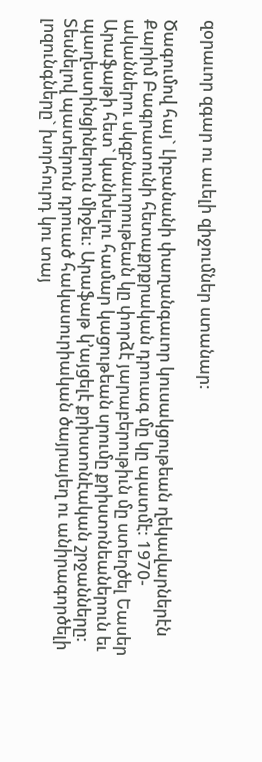զօրաւոր զգար ու աւելի զիջումներ ստանար:

Ծագումով հայ` Լիբանանի փաղանգաւոր կուսակցութեան ղեկավարներէն Քարիմ Բագրատունի հետաքրքրական դրուագ մը կը պատմէ: 1970-ականներու սկզբնաւորութեան կը փորձէ յարաբերութիւն մը ստեղծել Եասեր Արաֆաթի հետ` կանխելու համար կացութեան սրումը քրիստոնեաներուն եւ պաղեստինցիներուն միջեւ: Արաֆաթ կ’այցելէ քրիստոնէական շրջանները: Տեսնելով պատերուն դրուած հակասուրիական ծայրայեղ ու անիրագործելի լոզունգները` խորհուրդ կու տայ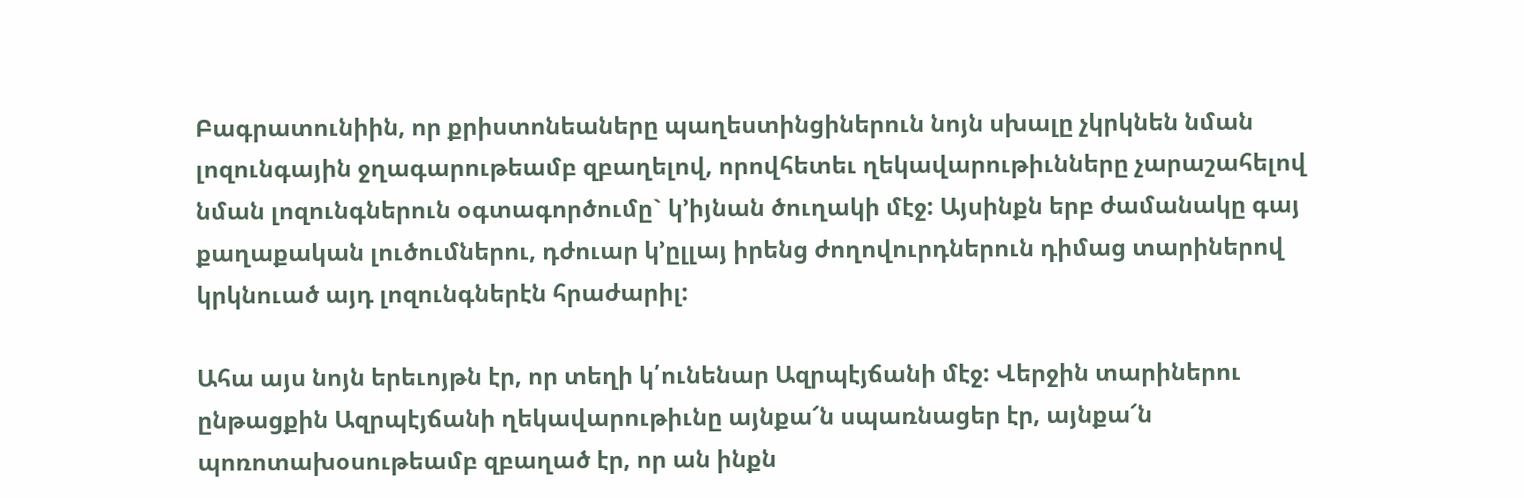Բագրատունիին, որ քրիստոնեաները պաղեստինցիներուն նոյն սխալը չկրկնեն նման լոզունգային ջղագարութեամբ զբաղելով, որովհետեւ ղեկավարութիւնները չարաշահելով նման լոզունգներուն օգտագործումը` կ’իյնան ծուղակի մէջ: Այսինքն երբ ժամանակը գայ քաղաքական լուծումներու, դժուար կ’ըլլայ իրենց ժողովուրդներուն դիմաց տարիներով կրկնուած այդ լոզունգներէն հրաժարիլ:

Ահա այս նոյն երեւոյթն էր, որ տեղի կ՛ունենար Ազրպէյճանի մէջ: Վերջին տարիներու ընթացքին Ազրպէյճանի ղեկավարութիւնը այնքա՜ն սպառնացեր էր, այնքա՜ն պոռոտախօսութեամբ զբաղած էր, որ ան ինքն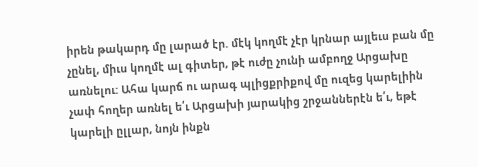իրեն թակարդ մը լարած էր. մէկ կողմէ չէր կրնար այլեւս բան մը չընել, միւս կողմէ ալ գիտեր, թէ ուժը չունի ամբողջ Արցախը առնելու: Ահա կարճ ու արագ պլիցքրիքով մը ուզեց կարելիին չափ հողեր առնել ե՛ւ Արցախի յարակից շրջաններէն ե՛ւ, եթէ կարելի ըլլար, նոյն ինքն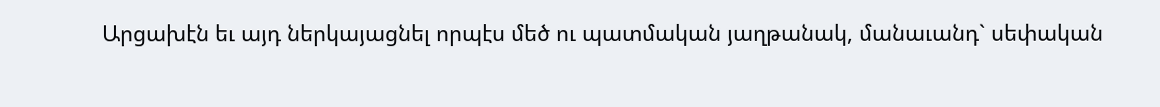Արցախէն եւ այդ ներկայացնել որպէս մեծ ու պատմական յաղթանակ, մանաւանդ` սեփական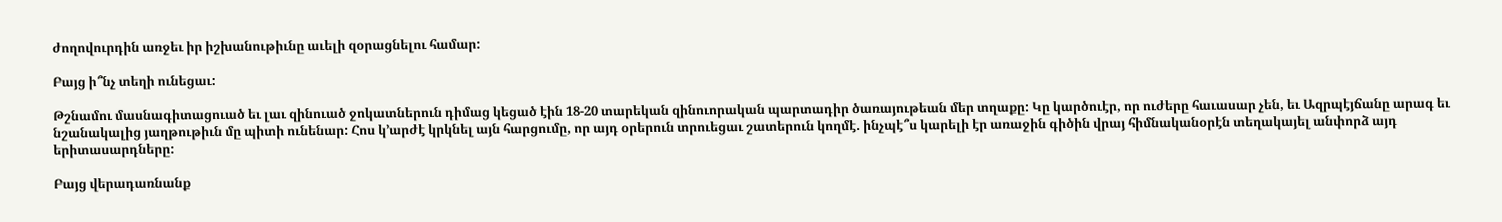ժողովուրդին առջեւ իր իշխանութիւնը աւելի զօրացնելու համար:

Բայց ի՞նչ տեղի ունեցաւ:

Թշնամու մասնագիտացուած եւ լաւ զինուած ջոկատներուն դիմաց կեցած էին 18-20 տարեկան զինուորական պարտադիր ծառայութեան մեր տղաքը: Կը կարծուէր, որ ուժերը հաւասար չեն, եւ Ազրպէյճանը արագ եւ նշանակալից յաղթութիւն մը պիտի ունենար: Հոս կ’արժէ կրկնել այն հարցումը, որ այդ օրերուն տրուեցաւ շատերուն կողմէ. ինչպէ՞ս կարելի էր առաջին գիծին վրայ հիմնականօրէն տեղակայել անփորձ այդ երիտասարդները:

Բայց վերադառնանք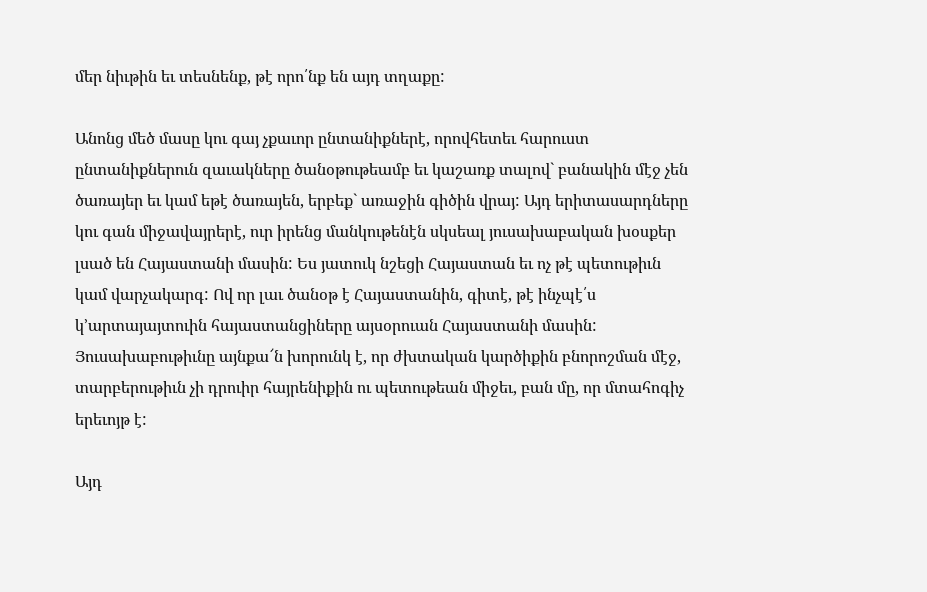մեր նիւթին եւ տեսնենք, թէ որո՛նք են այդ տղաքը:

Անոնց մեծ մասը կու գայ չքաւոր ընտանիքներէ, որովհետեւ հարուստ ընտանիքներուն զաւակները ծանօթութեամբ եւ կաշառք տալով` բանակին մէջ չեն ծառայեր եւ կամ եթէ ծառայեն, երբեք` առաջին գիծին վրայ: Այդ երիտասարդները կու գան միջավայրերէ, ուր իրենց մանկութենէն սկսեալ յուսախաբական խօսքեր լսած են Հայաստանի մասին: Ես յատուկ նշեցի Հայաստան եւ ոչ թէ պետութիւն կամ վարչակարգ: Ով որ լաւ ծանօթ է Հայաստանին, գիտէ, թէ ինչպէ՛ս կ’արտայայտուին հայաստանցիները այսօրուան Հայաստանի մասին: Յուսախաբութիւնը այնքա՜ն խորունկ է, որ ժխտական կարծիքին բնորոշման մէջ, տարբերութիւն չի դրուիր հայրենիքին ու պետութեան միջեւ, բան մը, որ մտահոգիչ երեւոյթ է:

Այդ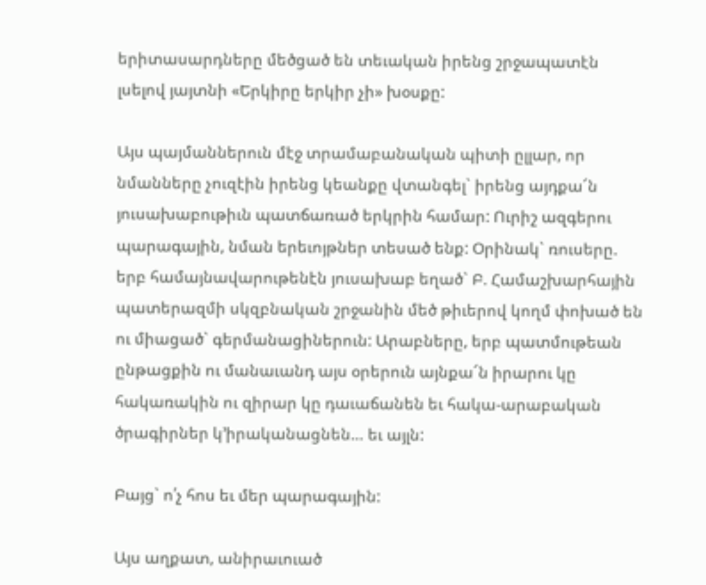երիտասարդները մեծցած են տեւական իրենց շրջապատէն լսելով յայտնի «Երկիրը երկիր չի» խօսքը:

Այս պայմաններուն մէջ տրամաբանական պիտի ըլլար, որ նմանները չուզէին իրենց կեանքը վտանգել` իրենց այդքա՜ն յուսախաբութիւն պատճառած երկրին համար: Ուրիշ ազգերու պարագային, նման երեւոյթներ տեսած ենք: Օրինակ` ռուսերը. երբ համայնավարութենէն յուսախաբ եղած` Բ. Համաշխարհային պատերազմի սկզբնական շրջանին մեծ թիւերով կողմ փոխած են ու միացած` գերմանացիներուն: Արաբները, երբ պատմութեան ընթացքին ու մանաւանդ այս օրերուն այնքա՜ն իրարու կը հակառակին ու զիրար կը դաւաճանեն եւ հակա-արաբական ծրագիրներ կ’իրականացնեն… եւ այլն:

Բայց` ո՛չ հոս եւ մեր պարագային:

Այս աղքատ, անիրաւուած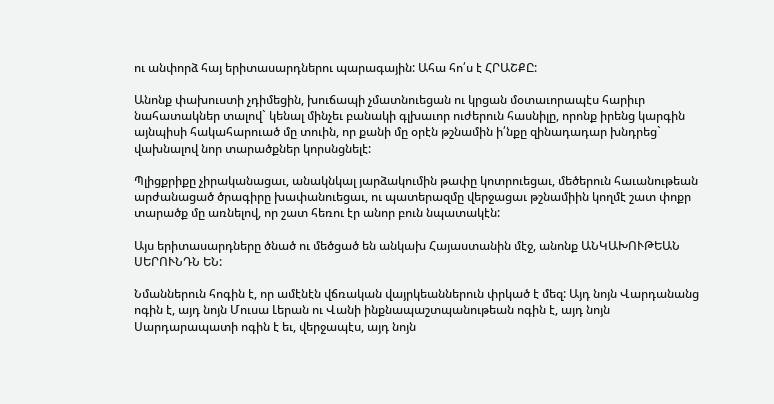ու անփորձ հայ երիտասարդներու պարագային: Ահա հո՛ս է ՀՐԱՇՔԸ:

Անոնք փախուստի չդիմեցին, խուճապի չմատնուեցան ու կրցան մօտաւորապէս հարիւր նահատակներ տալով` կենալ մինչեւ բանակի գլխաւոր ուժերուն հասնիլը, որոնք իրենց կարգին այնպիսի հակահարուած մը տուին, որ քանի մը օրէն թշնամին ի՛նքը զինադադար խնդրեց` վախնալով նոր տարածքներ կորսնցնելէ:

Պլիցքրիքը չիրականացաւ, անակնկալ յարձակումին թափը կոտրուեցաւ, մեծերուն հաւանութեան արժանացած ծրագիրը խափանուեցաւ, ու պատերազմը վերջացաւ թշնամիին կողմէ շատ փոքր տարածք մը առնելով, որ շատ հեռու էր անոր բուն նպատակէն:

Այս երիտասարդները ծնած ու մեծցած են անկախ Հայաստանին մէջ, անոնք ԱՆԿԱԽՈՒԹԵԱՆ ՍԵՐՈՒՆԴՆ ԵՆ:

Նմաններուն հոգին է, որ ամէնէն վճռական վայրկեաններուն փրկած է մեզ: Այդ նոյն Վարդանանց ոգին է, այդ նոյն Մուսա Լերան ու Վանի ինքնապաշտպանութեան ոգին է, այդ նոյն Սարդարապատի ոգին է եւ, վերջապէս, այդ նոյն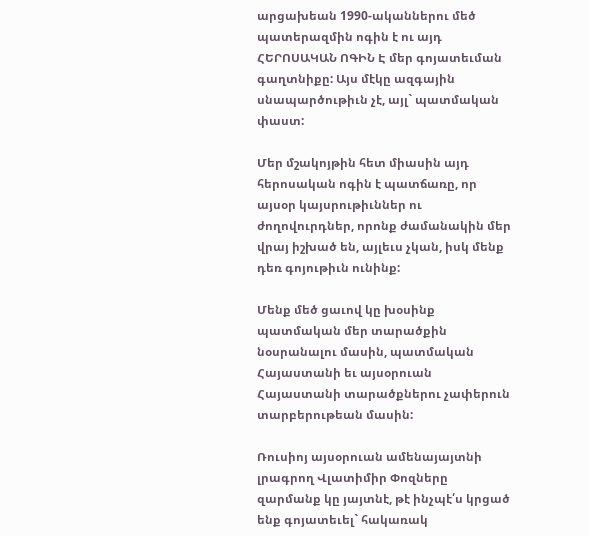արցախեան 1990-ականներու մեծ պատերազմին ոգին է ու այդ ՀԵՐՈՍԱԿԱՆ ՈԳԻՆ Է մեր գոյատեւման գաղտնիքը: Այս մէկը ազգային սնապարծութիւն չէ, այլ` պատմական փաստ:

Մեր մշակոյթին հետ միասին այդ հերոսական ոգին է պատճառը, որ այսօր կայսրութիւններ ու ժողովուրդներ, որոնք ժամանակին մեր վրայ իշխած են, այլեւս չկան, իսկ մենք դեռ գոյութիւն ունինք:

Մենք մեծ ցաւով կը խօսինք պատմական մեր տարածքին նօսրանալու մասին, պատմական Հայաստանի եւ այսօրուան Հայաստանի տարածքներու չափերուն տարբերութեան մասին:

Ռուսիոյ այսօրուան ամենայայտնի լրագրող Վլատիմիր Փոզները զարմանք կը յայտնէ, թէ ինչպէ՛ս կրցած ենք գոյատեւել` հակառակ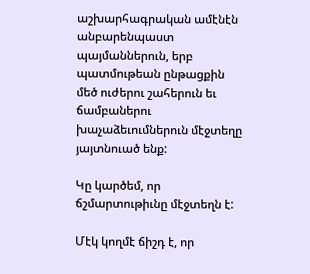աշխարհագրական ամէնէն անբարենպաստ պայմաններուն, երբ պատմութեան ընթացքին մեծ ուժերու շահերուն եւ ճամբաներու խաչաձեւումներուն մէջտեղը յայտնուած ենք:

Կը կարծեմ, որ ճշմարտութիւնը մէջտեղն է:

Մէկ կողմէ ճիշդ է, որ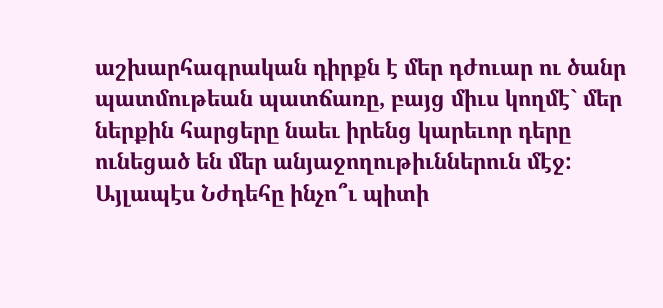աշխարհագրական դիրքն է մեր դժուար ու ծանր պատմութեան պատճառը, բայց միւս կողմէ` մեր ներքին հարցերը նաեւ իրենց կարեւոր դերը ունեցած են մեր անյաջողութիւններուն մէջ: Այլապէս Նժդեհը ինչո՞ւ պիտի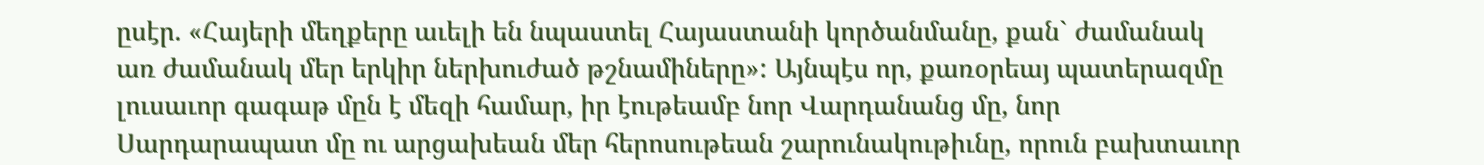ըսէր. «Հայերի մեղքերը աւելի են նպաստել Հայաստանի կործանմանը, քան` ժամանակ առ ժամանակ մեր երկիր ներխուժած թշնամիները»: Այնպէս որ, քառօրեայ պատերազմը լուսաւոր գագաթ մըն է մեզի համար, իր էութեամբ նոր Վարդանանց մը, նոր Սարդարապատ մը ու արցախեան մեր հերոսութեան շարունակութիւնը, որուն բախտաւոր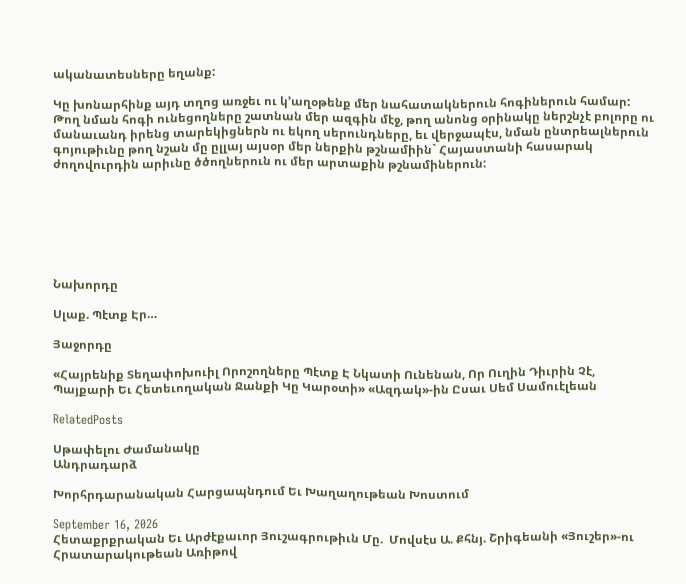ականատեսները եղանք:

Կը խոնարհինք այդ տղոց առջեւ ու կ’աղօթենք մեր նահատակներուն հոգիներուն համար: Թող նման հոգի ունեցողները շատնան մեր ազգին մէջ, թող անոնց օրինակը ներշնչէ բոլորը ու մանաւանդ իրենց տարեկիցներն ու եկող սերունդները, եւ վերջապէս, նման ընտրեալներուն գոյութիւնը թող նշան մը ըլլայ այսօր մեր ներքին թշնամիին` Հայաստանի հասարակ ժողովուրդին արիւնը ծծողներուն ու մեր արտաքին թշնամիներուն:







Նախորդը

Սլաք. Պէտք Էր…

Յաջորդը

«Հայրենիք Տեղափոխուիլ Որոշողները Պէտք Է Նկատի Ունենան, Որ Ուղին Դիւրին Չէ, Պայքարի Եւ Հետեւողական Ջանքի Կը Կարօտի» «Ազդակ»-ին Ըսաւ Սեմ Սամուէլեան

RelatedPosts

Սթափելու Ժամանակը
Անդրադարձ

Խորհրդարանական Հարցապնդում Եւ Խաղաղութեան Խոստում

September 16, 2026
Հետաքրքրական Եւ Արժէքաւոր Յուշագրութիւն Մը.  Մովսէս Ա. Քհնյ. Շրիգեանի «Յուշեր»-ու Հրատարակութեան Առիթով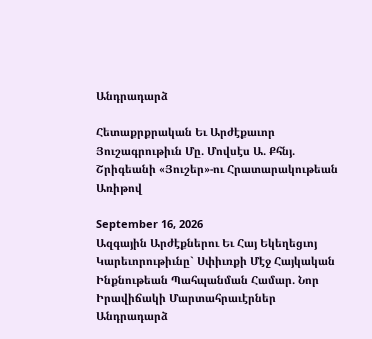Անդրադարձ

Հետաքրքրական Եւ Արժէքաւոր Յուշագրութիւն Մը. Մովսէս Ա. Քհնյ. Շրիգեանի «Յուշեր»-ու Հրատարակութեան Առիթով

September 16, 2026
Ազգային Արժէքներու Եւ Հայ Եկեղեցւոյ Կարեւորութիւնը` Սփիւռքի Մէջ Հայկական Ինքնութեան Պահպանման Համար. Նոր Իրավիճակի Մարտահրաւէրներ
Անդրադարձ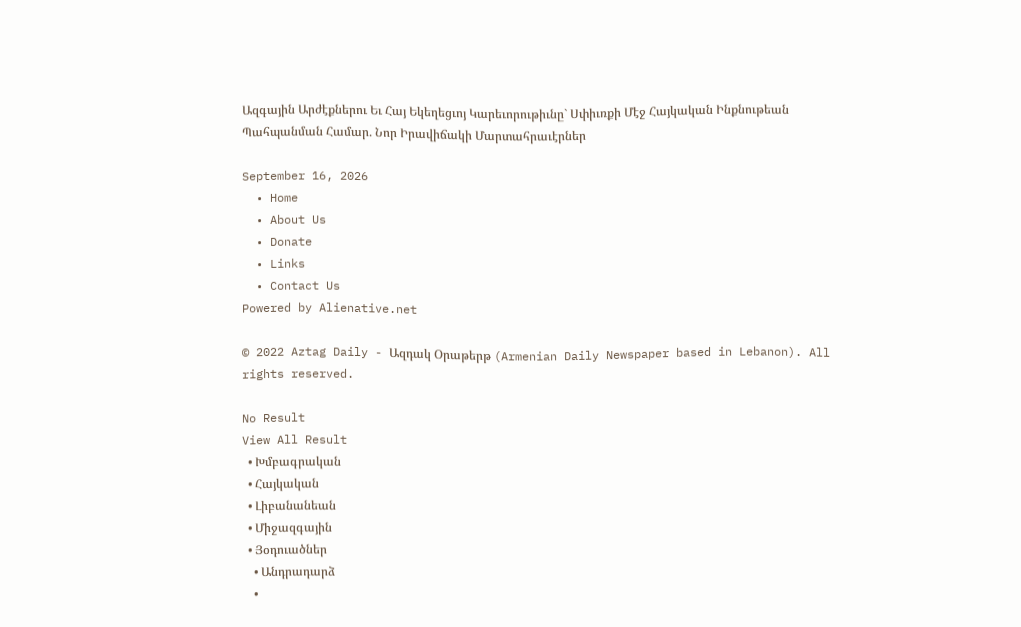Ազգային Արժէքներու Եւ Հայ Եկեղեցւոյ Կարեւորութիւնը` Սփիւռքի Մէջ Հայկական Ինքնութեան Պահպանման Համար. Նոր Իրավիճակի Մարտահրաւէրներ

September 16, 2026
  • Home
  • About Us
  • Donate
  • Links
  • Contact Us
Powered by Alienative.net

© 2022 Aztag Daily - Ազդակ Օրաթերթ (Armenian Daily Newspaper based in Lebanon). All rights reserved.

No Result
View All Result
  • Խմբագրական
  • Հայկական
  • Լիբանանեան
  • Միջազգային
  • Յօդուածներ
    • Անդրադարձ
    •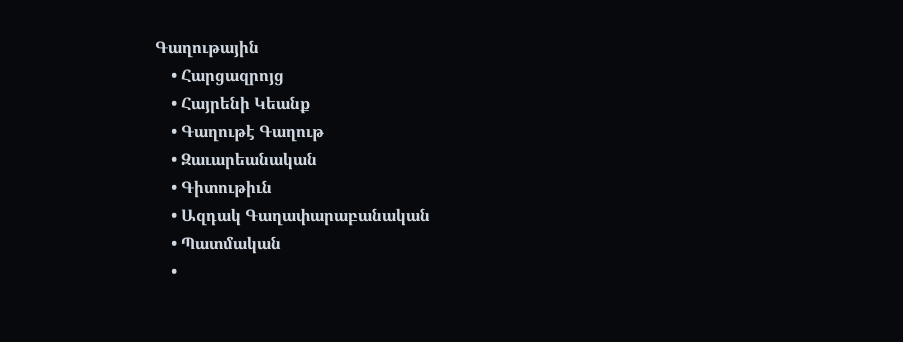Գաղութային
    • Հարցազրոյց
    • Հայրենի Կեանք
    • Գաղութէ Գաղութ
    • Զաւարեանական
    • Գիտութիւն
    • Ազդակ Գաղափարաբանական
    • Պատմական
    •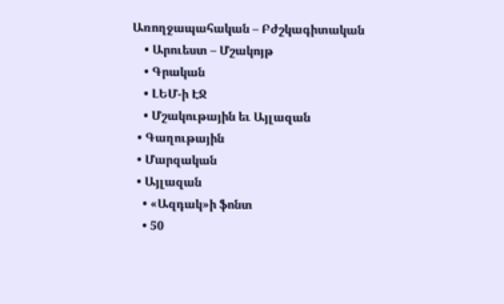Առողջապահական – Բժշկագիտական
    • Արուեստ – Մշակոյթ
    • Գրական
    • ԼԵՄ-ի ԷՋ
    • Մշակութային եւ Այլազան
  • Գաղութային
  • Մարզական
  • Այլազան
    • «Ազդակ»ի ֆոնտ
    • 50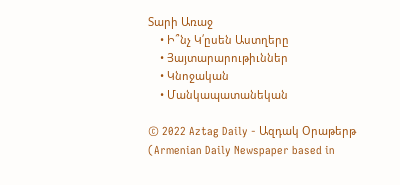Տարի Առաջ
    • Ի՞նչ Կ՛ըսեն Աստղերը
    • Յայտարարութիւններ
    • Կնոջական
    • Մանկապատանեկան

© 2022 Aztag Daily - Ազդակ Օրաթերթ (Armenian Daily Newspaper based in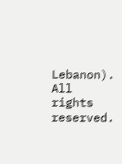Lebanon). All rights reserved.